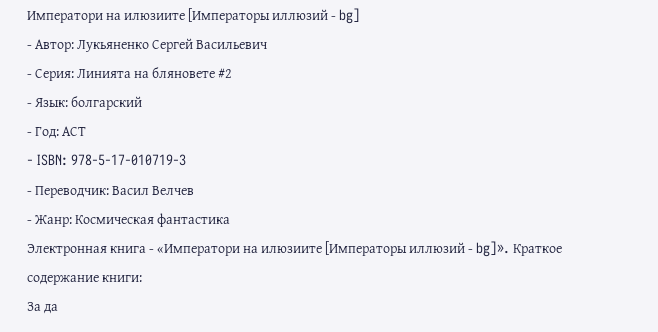Императори на илюзиите [Императоры иллюзий - bg]
- Автор: Лукьяненко Сергей Васильевич
- Серия: Линията на бляновете #2
- Язык: болгарский
- Год: АСТ
- ISBN: 978-5-17-010719-3
- Переводчик: Васил Велчев
- Жанр: Космическая фантастика
Электронная книга - «Императори на илюзиите [Императоры иллюзий - bg]». Краткое содержание книги:
За да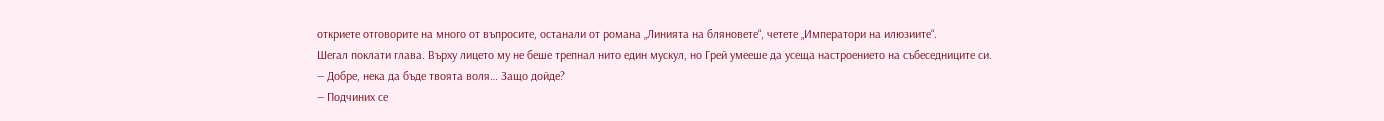откриете отговорите на много от въпросите, останали от романа „Линията на бляновете“, четете „Императори на илюзиите“.
Шегал поклати глава. Върху лицето му не беше трепнал нито един мускул, но Грей умееше да усеща настроението на събеседниците си.
— Добре, нека да бъде твоята воля… Защо дойде?
— Подчиних се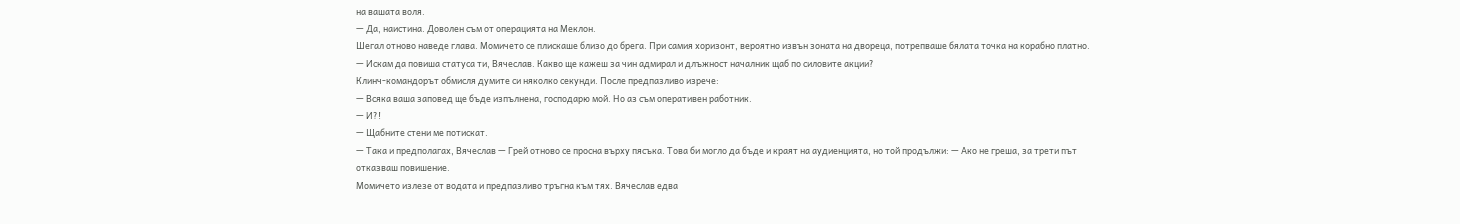на вашата воля.
— Да, наистина. Доволен съм от операцията на Меклон.
Шегал отново наведе глава. Момичето се плискаше близо до брега. При самия хоризонт, вероятно извън зоната на двореца, потрепваше бялата точка на корабно платно.
— Искам да повиша статуса ти, Вячеслав. Какво ще кажеш за чин адмирал и длъжност началник щаб по силовите акции?
Клинч-командорът обмисля думите си няколко секунди. После предпазливо изрече:
— Всяка ваша заповед ще бъде изпълнена, господарю мой. Но аз съм оперативен работник.
— И?!
— Щабните стени ме потискат.
— Така и предполагах, Вячеслав — Грей отново се просна върху пясъка. Това би могло да бъде и краят на аудиенцията, но той продължи: — Ако не греша, за трети път отказваш повишение.
Момичето излезе от водата и предпазливо тръгна към тях. Вячеслав едва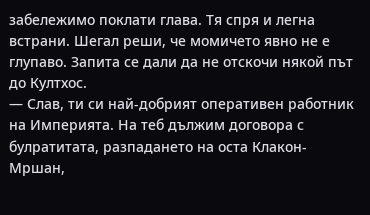забележимо поклати глава. Тя спря и легна встрани. Шегал реши, че момичето явно не е глупаво. Запита се дали да не отскочи някой път до Култхос.
— Слав, ти си най-добрият оперативен работник на Империята. На теб дължим договора с булратитата, разпадането на оста Клакон-Мршан,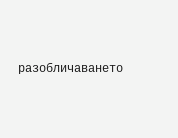разобличаването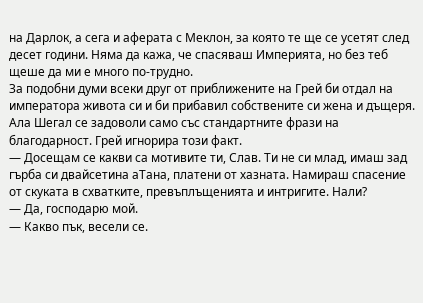на Дарлок, а сега и аферата с Меклон, за която те ще се усетят след десет години. Няма да кажа, че спасяваш Империята, но без теб щеше да ми е много по-трудно.
За подобни думи всеки друг от приближените на Грей би отдал на императора живота си и би прибавил собствените си жена и дъщеря. Ала Шегал се задоволи само със стандартните фрази на благодарност. Грей игнорира този факт.
— Досещам се какви са мотивите ти, Слав. Ти не си млад, имаш зад гърба си двайсетина аТана, платени от хазната. Намираш спасение от скуката в схватките, превъплъщенията и интригите. Нали?
— Да, господарю мой.
— Какво пък, весели се.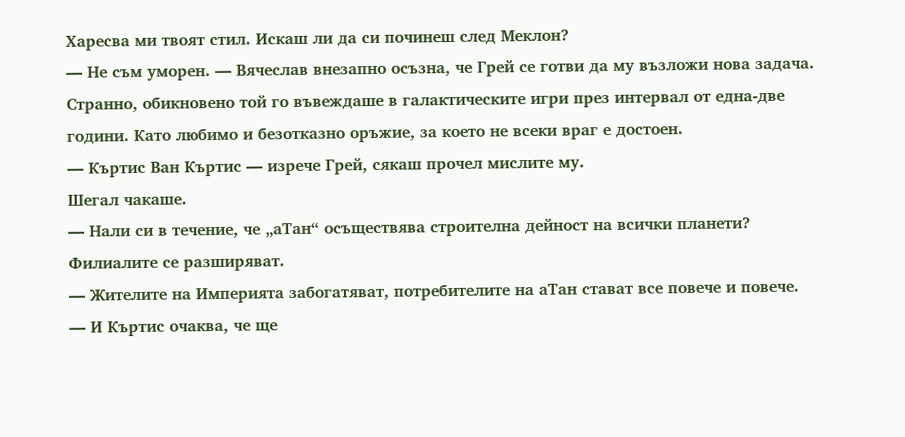Харесва ми твоят стил. Искаш ли да си починеш след Меклон?
— Не съм уморен. — Вячеслав внезапно осъзна, че Грей се готви да му възложи нова задача. Странно, обикновено той го въвеждаше в галактическите игри през интервал от една-две години. Като любимо и безотказно оръжие, за което не всеки враг е достоен.
— Къртис Ван Къртис — изрече Грей, сякаш прочел мислите му.
Шегал чакаше.
— Нали си в течение, че „аТан“ осъществява строителна дейност на всички планети? Филиалите се разширяват.
— Жителите на Империята забогатяват, потребителите на аТан стават все повече и повече.
— И Къртис очаква, че ще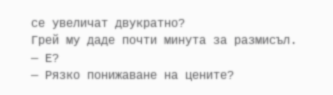се увеличат двукратно?
Грей му даде почти минута за размисъл.
— Е?
— Рязко понижаване на цените?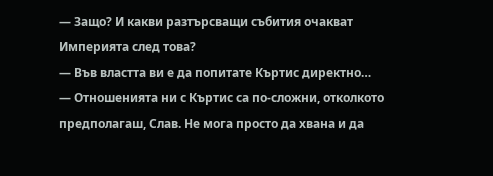— Защо? И какви разтърсващи събития очакват Империята след това?
— Във властта ви е да попитате Къртис директно…
— Отношенията ни с Къртис са по-сложни, отколкото предполагаш, Слав. Не мога просто да хвана и да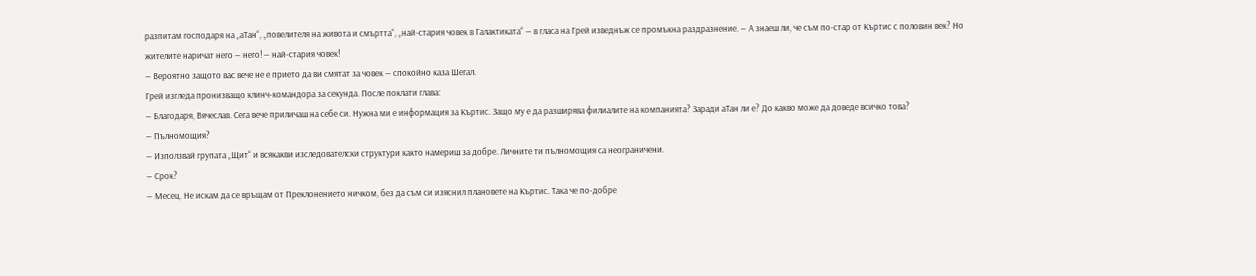разпитам господаря на „аТан“, „повелителя на живота и смъртта“, „най-стария човек в Галактиката“ — в гласа на Грей изведнъж се промъкна раздразнение. — А знаеш ли, че съм по-стар от Къртис с половин век? Но жителите наричат него — него! — най-стария човек!
— Вероятно защото вас вече не е прието да ви смятат за човек — спокойно каза Шегал.
Грей изгледа пронизващо клинч-командора за секунда. После поклати глава:
— Благодаря, Вячеслав. Сега вече приличаш на себе си. Нужна ми е информация за Къртис. Защо му е да разширява филиалите на компанията? Заради аТан ли е? До какво може да доведе всичко това?
— Пълномощия?
— Използвай групата „Щит“ и всякакви изследователски структури както намериш за добре. Личните ти пълномощия са неограничени.
— Срок?
— Месец. Не искам да се връщам от Преклонението ничком, без да съм си изяснил плановете на Къртис. Така че по-добре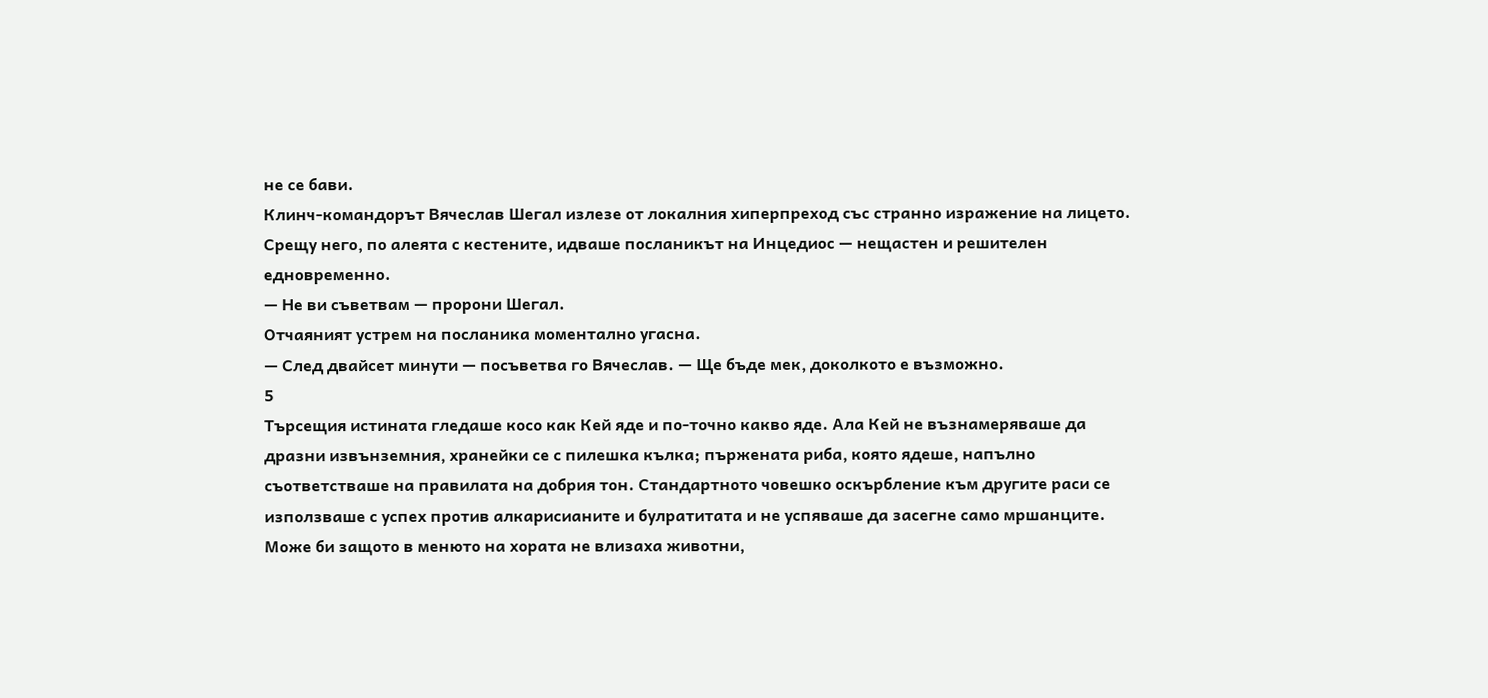не се бави.
Клинч-командорът Вячеслав Шегал излезе от локалния хиперпреход със странно изражение на лицето. Срещу него, по алеята с кестените, идваше посланикът на Инцедиос — нещастен и решителен едновременно.
— Не ви съветвам — пророни Шегал.
Отчаяният устрем на посланика моментално угасна.
— След двайсет минути — посъветва го Вячеслав. — Ще бъде мек, доколкото е възможно.
5
Търсещия истината гледаше косо как Кей яде и по-точно какво яде. Ала Кей не възнамеряваше да дразни извънземния, хранейки се с пилешка кълка; пържената риба, която ядеше, напълно съответстваше на правилата на добрия тон. Стандартното човешко оскърбление към другите раси се използваше с успех против алкарисианите и булратитата и не успяваше да засегне само мршанците. Може би защото в менюто на хората не влизаха животни,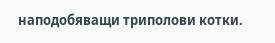наподобяващи триполови котки.